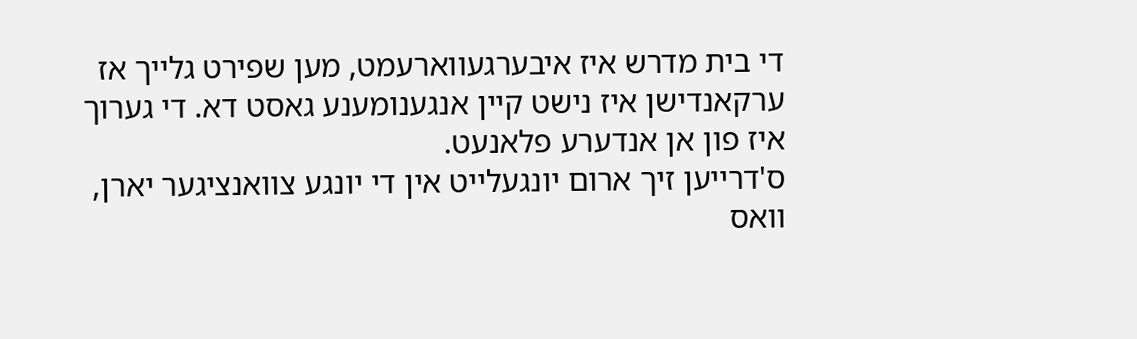די בית מדרש איז איבערגעווארעמט, מען שפירט גלייך אז ערקאנדישן איז נישט קיין אנגענומענע גאסט דא. די גערוך איז פון אן אנדערע פלאנעט.
ס'דרייען זיך ארום יונגעלייט אין די יונגע צוואנציגער יארן, וואס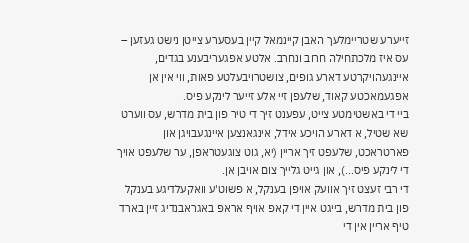זייערע שטריימלעך האבן קיינמאל קיין בעסערע צייטן נישט געזען – עס איז מלכתחילה חרוב ונחרב. אלטע אפגעריבענע בגדים, איינגעהויקרטע דארע גופים, צושטרויבעלטע פאות, ווי אין אן אפגעמאכטע קאוד, שלעפן זיי אלע זייער לינקע פיס.
ביי די באשטימטע צייט, עפענט זיך די טיר פון בית מדרש, עס ווערט שא שטיל, א דארע הויכע אידל, אינגאנצען איינגעבויגן און פארטראכט, שלעפט זיך אריין (יא, גוט צוגעטראפן, ער שלעפט אויך די לינקע פיס...), און גייט גלייך צום אויבן אן.
די רבי זעצט זיך אוועק אויפן בענקל, א פשוט'ע וואקעלדיגע בענקל פון בית מדרש, בייגט איין די קאפ אויף אראפ באגראבנדיג זיין בארד טיף אריין אין די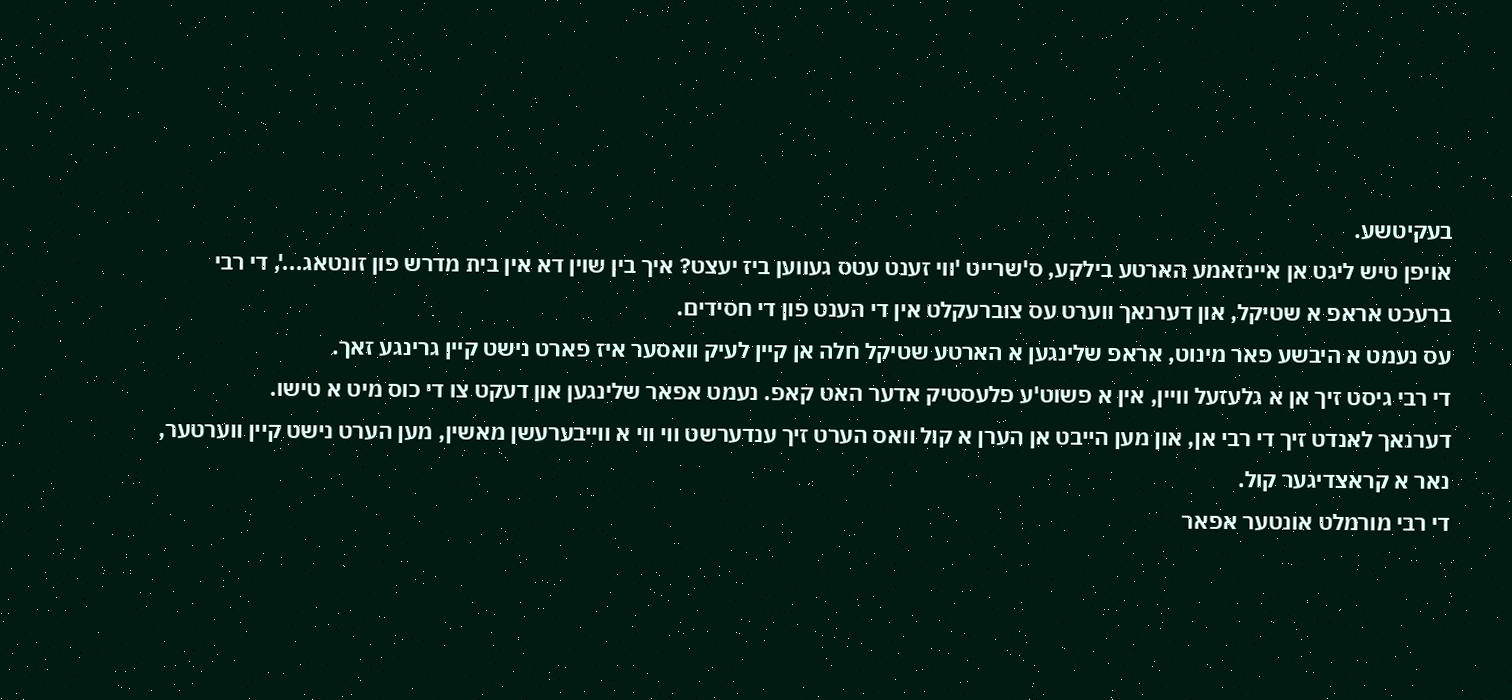בעקיטשע.
אויפן טיש ליגט אן איינזאמע הארטע בילקע, ס'שרייט 'ווי זענט עטס געווען ביז יעצט? איך בין שוין דא אין בית מדרש פון זונטאג...', די רבי ברעכט אראפ א שטיקל, און דערנאך ווערט עס צוברעקלט אין די הענט פון די חסידים.
עס נעמט א היבשע פאר מינוט, אראפ שלינגען א הארטע שטיקל חלה אן קיין לעיק וואסער איז פארט נישט קיין גרינגע זאך.
די רבי גיסט זיך אן א גלעזעל וויין, אין א פשוט'ע פלעסטיק אדער האט קאפ. נעמט אפאר שלינגען און דעקט צו די כוס מיט א טישו.
דערנאך לאנדט זיך די רבי אן, און מען הייבט אן הערן א קול וואס הערט זיך ענדערשט ווי ווי א ווייבערעשן מאשין, מען הערט נישט קיין ווערטער, נאר א קראצדיגער קול.
די רבי מורמלט אונטער אפאר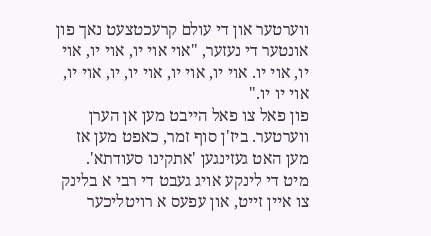ווערטער און די עולם קרעכטצעט נאך פון אונטער די נעזער, "אוי אוי יו, אוי יו, אוי יו, אוי יו. אוי יו, אוי יו, אוי יו, יו, אוי יו, אוי יו יו."
פון פאל צו פאל הייבט מען אן הערן ווערטער. ביז'ן סוף זמר, כאפט מען אז מען האט געזינגען 'אתקינו סעודתא'.
מיט די לינקע אויג געבט די רבי א בלינק צו איין זייט, און עפעס א רויטליכער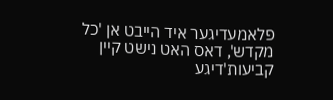פלאמעדיגער איד הייבט אן 'כל מקדש', דאס האט נישט קיין קביעות'דיגע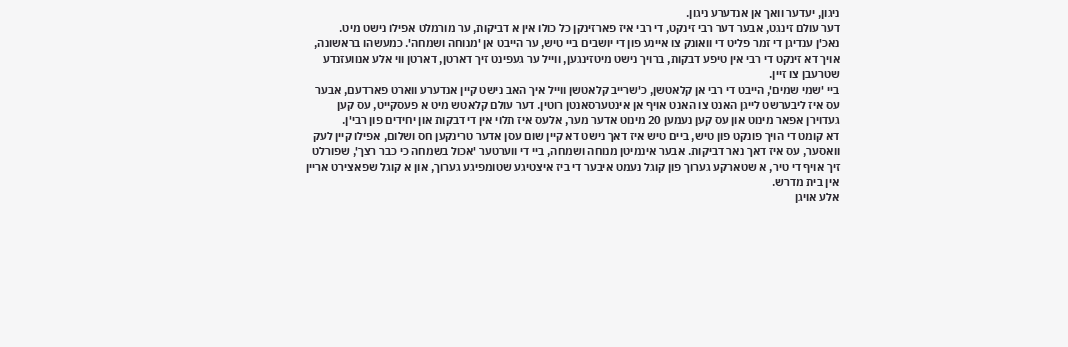ניגון, יעדער וואך אן אנדערע ניגון.
דער עולם זינגט, אבער דער רבי זינקט, די רבי איז פארזינקן כל כולו אין א דביקות, ער מורמלט אפילו נישט מיט.
נאכ'ן ענדיגן די זמר פליט די וואונק צו איינע פון די יושבים ביי טיש, ער הייבט אן 'מנוחה ושמחה'. כמעשהו בראשונה, אויך דא זינקט די רבי אין טיפע דבקות, ברויך נישט מיטזינגען, ווייל ער געפינט זיך דארטן, דארטן ווי אלע אנוועזנדע שטרעבן צו זיין.
ביי 'שמי שמים', הייבט די רבי אן קלאטשן, כ'שרייב קלאטשן ווייל איך האב נישט קיין אנדערע ווארט פארדעם, אבער עס איז ליבערשט לייגן האנט צו האנט אויף אן אינטערסאנטן רוטין. דער עולם קלאטש מיט א פעסקייט, עס קען געדוירן אפאר מינוט און עס קען נעמען 20 מינוט אדער מער, אלעס איז תלוי אין די דבקות און יחידים פון רבי'ן.
דא קומט די הויך פונקט פון טיש, ביים טיש איז דאך נישט דא קיין שום עסן אדער טרינקען חס ושלום, אפילו קיין לעק וואסער, עס איז דאך נאר דביקות. אבער אינמיטן מנוחה ושמחה, ביי די ווערטער 'אכול בשמחה כי כבר רצך', שפורלט זיך אויף די טיר, א שטארקע גערוך פון קוגל נעמט איבער די ביז איצטיגע שטומפיגע גערוך, און א קוגל שפאצירט אריין אין בית מדרש.
אלע אויגן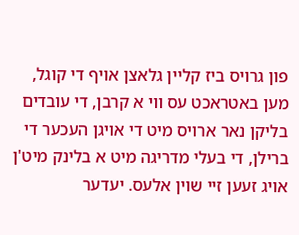פון גרויס ביז קליין גלאצן אויף די קוגל, מען באטראכט עס ווי א קרבן, די עובדים בליקן נאר ארויס מיט די אויגן העכער די ברילן, די בעלי מדריגה מיט א בלינק מיט'ן אויג זעען זיי שוין אלעס. יעדער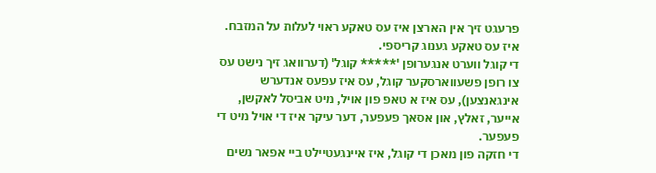פרעגט זיך אין הארצן איז עס טאקע ראוי לעלות על המזבח. איז עס טאקע גענוג קריספי.
די קוגל ווערט אנגערופן '***** קוגל' (דערוואג זיך נישט עס צו רופן פשעווארסקער קוגל, עס איז עפעס אנדערש אינגאנצען), עס איז א טאפ פון אויל, מיט אביסל לאקשן, אייער, זאלץ, און אסאך פעפער, דער עיקר איז די אויל מיט די פעפער.
די חזקה פון מאכן די קוגל, איז איינגעטיילט ביי אפאר נשים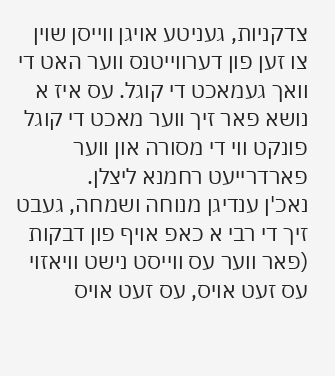צדקניות, געניטע אויגן ווייסן שוין צו זען פון דערווייטנס ווער האט די וואך געמאכט די קוגל. עס איז א נושא פאר זיך ווער מאכט די קוגל פונקט ווי די מסורה און ווער פארדרייעט רחמנא ליצלן.
נאכ'ן ענדיגן מנוחה ושמחה, געבט זיך די רבי א כאפ אויף פון דבקות (פאר ווער עס ווייסט נישט וויאזוי עס זעט אויס, עס זעט אויס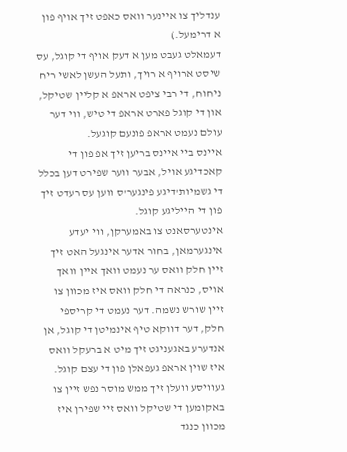ענדליך צו איינער וואס כאפט זיך אויף פון א דרימעל.)
דעמאלט געבט מען א דעק אויף די קוגל, עס שיסט ארויף א רויך, ותעל העשן לאשי ריח ניחוח, די רבי ציפט אראפ א קליין שטיקל, און די קוגל פארט אראפ די טיש, ווי דער עולם נעמט אראפ פונעם קוגעל.
איינס ביי איינס בריען זיך אפ פון די קאכדיגע אויל, אבער ווער שפירט דען בכלל די גשמיות'דיגע פינגער'ס ווען עס רעדט זיך פון די הייליגע קוגל.
אינטערסאנט צו באמערקן, ווי יעדע אינגערמאן, בחור אדער אינגעל האט זיך זיין חלק וואס ער נעמט וואך איין וואך אויס, כנראה די חלק וואס איז מכוון צו זיין שורש נשמה. דער נעמט די קריספי חלק, דער דווקא טיף אינמיטן די קוגל, אן אנדערע באגעניגט זיך מיט א ברעקל וואס איז שוין אראפ געפאלן פון די עצם קוגל. געוויסע וועלן זיך ממש מוסר נפש זיין צו באקומען די שטיקל וואס זיי שפירן איז מכוון כנגד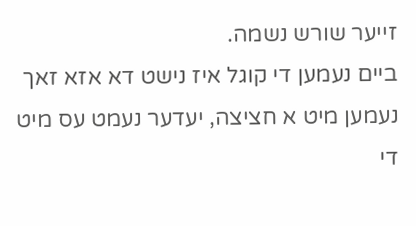זייער שורש נשמה.
ביים נעמען די קוגל איז נישט דא אזא זאך נעמען מיט א חציצה, יעדער נעמט עס מיט די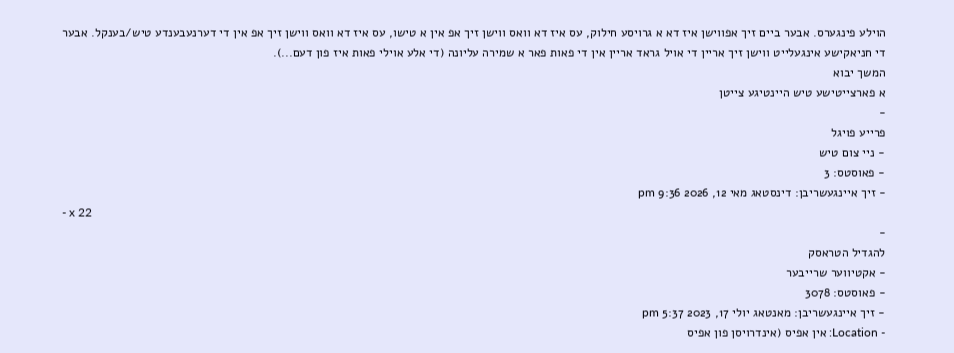הוילע פינגערס. אבער ביים זיך אפווישן איז דא א גרויסע חילוק, עס איז דא וואס ווישן זיך אפ אין א טישו, עס איז דא וואס ווישן זיך אפ אין די דערנעבענדע טיש/בענקל. אבער די חניאקישע אינגעלייט ווישן זיך אריין די אויל גראד אריין אין די פאות פאר א שמירה עליונה (די אלע אוילי פאות איז פון דעם...).
המשך יבוא
א פארצייטישע טיש היינטיגע צייטן
-
פרייע פויגל
- ניי צום טיש
- פאוסטס: 3
- זיך איינגעשריבן: דינסטאג מאי 12, 2026 9:36 pm
- x 22
-
להגדיל הטראסק
- אקטיווער שרייבער
- פאוסטס: 3078
- זיך איינגעשריבן: מאנטאג יולי 17, 2023 5:37 pm
- Location: אין אפיס (אינדרויסן פון אפיס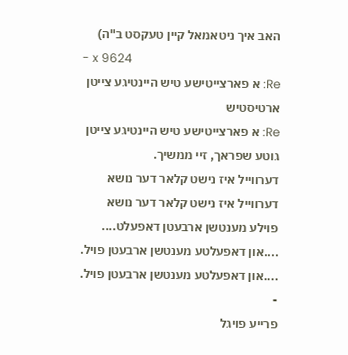האב איך ניטאמאל קיין טעקסט ב"ה)
- x 9624
Re: א פארצייטישע טיש היינטיגע צייטן
ארטיסטיש
Re: א פארצייטישע טיש היינטיגע צייטן
גוטע שפראך, זיי ממשיך.
דערווייל איז נישט קלאר דער נושא
דערווייל איז נישט קלאר דער נושא
פוילע מענטשן ארבעטן דאפעלט....
....און דאפעלטע מענטשן ארבעטן פויל.
....און דאפעלטע מענטשן ארבעטן פויל.
-
פרייע פויגל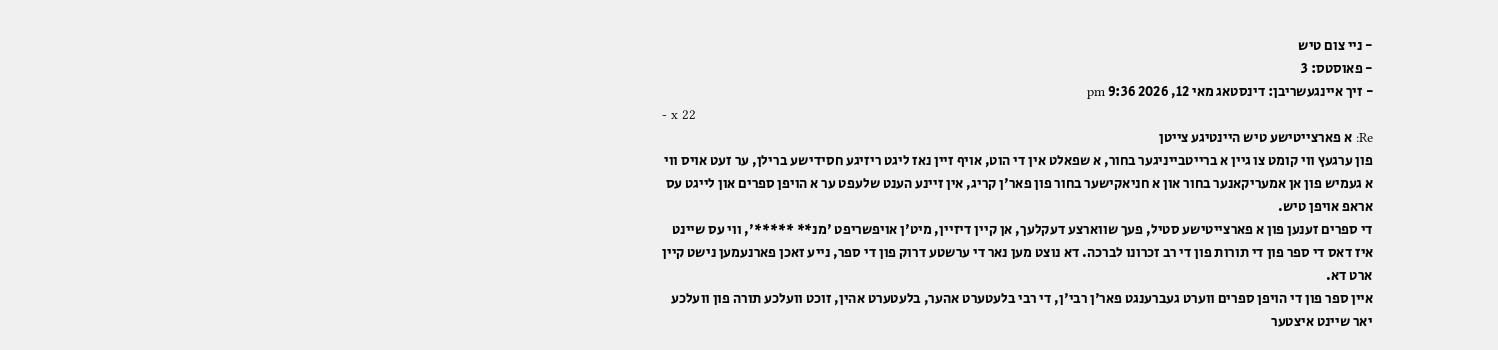- ניי צום טיש
- פאוסטס: 3
- זיך איינגעשריבן: דינסטאג מאי 12, 2026 9:36 pm
- x 22
Re: א פארצייטישע טיש היינטיגע צייטן
פון ערגעץ ווי קומט צו גיין א ברייטבייניגער בחור, א שפאלט אין די הוט, אויף זיין נאז ליגט ריזיגע חסידישע ברילן, ער זעט אויס ווי א געמיש פון אן אמעריקאנער בחור און א חניאקישער בחור פון פאר'ן קריג, אין זיינע הענט שלעפט ער א הויפן ספרים און לייגט עס אראפ אויפן טיש.
די ספרים זענען פון א פארצייטישע סטיל, פעך שווארצע דעקלעך, אן קיין דיזיין, מיט'ן אויפשריפט 'מנ** *****', ווי עס שיינט איז דאס די ספר פון די תורות פון די רב זכרונו לברכה. דא נוצט מען נאר די ערשטע דרוק פון די ספר, נייע זאכן פארנעמען נישט קיין ארט דא.
איין ספר פון די הויפן ספרים ווערט געברענגט פאר'ן רבי'ן, די רבי בלעטערט אהער, בלעטערט אהין, זוכט וועלכע תורה פון וועלכע יאר שיינט איצטער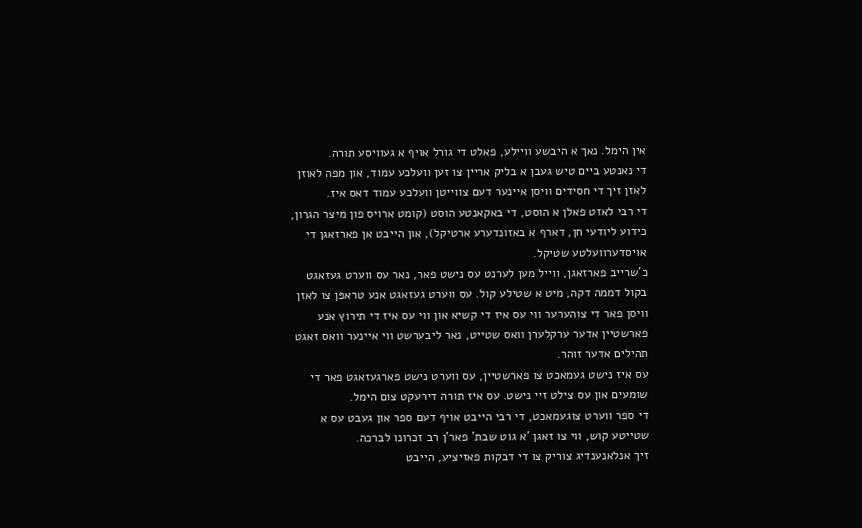אין הימל. נאך א היבשע וויילע, פאלט די גורל אויף א געוויסע תורה.
די נאנטע ביים טיש געבן א בליק אריין צו זען וועלכע עמוד, און מפה לאוזן לאזן זיך די חסידים וויסן איינער דעם צווייטן וועלכע עמוד דאס איז.
די רבי לאזט פאלן א הוסט, די באקאנטע הוסט (קומט ארויס פון מיצר הגרון, כידוע ליודעי חן, דארף א באזונדערע ארטיקל), און הייבט אן פארזאגן די אויסדערוועלטע שטיקל.
כ'שרייב פארזאגן, ווייל מען לערנט עס נישט פאר, נאר עס ווערט געזאגט בקול דממה דקה, מיט א שטילע קול. עס ווערט געזאגט אנע טראפּן צו לאזן וויסן פאר די צוהערער ווי עס איז די קשיא און ווי עס איז די תירוץ אנע פארשטיין אדער ערקלערן וואס שטייט, נאר ליבערשט ווי איינער וואס זאגט תהילים אדער זוהר.
עס איז נישט געמאכט צו פארשטיין, עס ווערט נישט פארגעזאגט פאר די שומעים און עס צילט זיי נישט. עס איז תורה דירעקט צום הימל.
די ספר ווערט צוגעמאכט, די רבי הייבט אויף דעם ספר און געבט עס א שטייטע קוש, ווי צו זאגן 'א גוט שבת' פאר'ן רב זכרונו לברכה.
זיך אנלאנענדיג צוריק צו די דבקות פאזיציע, הייבט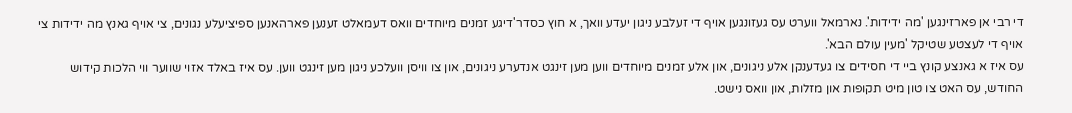די רבי אן פארזינגען 'מה ידידות'. נארמאל ווערט עס געזונגען אויף די זעלבע ניגון יעדע וואך, א חוץ כסדר'דיגע זמנים מיוחדים וואס דעמאלט זענען פארהאנען ספיציעלע נגונים, צי אויף גאנץ מה ידידות צי אויף די לעצטע שטיקל 'מעין עולם הבא'.
עס איז א גאנצע קונץ ביי די חסידים צו געדענקן אלע ניגונים, און אלע זמנים מיוחדים ווען מען זינגט אנדערע ניגונים, און צו וויסן וועלכע ניגון מען זינגט ווען. עס איז באלד אזוי שווער ווי הלכות קידוש החודש, עס האט צו טון מיט תקופות און מזלות, און וואס נישט.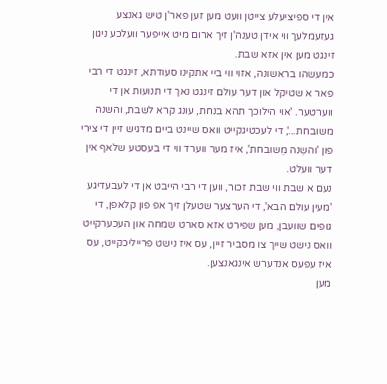אין די ספיציעלע צייטן וועט מען זען פאר'ן טיש גאנצע געזעמלעך ווי אידן טענה'ן זיך ארום מיט אייפער וועלכע ניגון זינגט מען אין אזא שבת.
כמעשהו בראשונה, אזוי ווי ביי אתקינו סעודתא, זינגט די רבי פאר א שטיקל און דער עולם זינגט נאך די תנועות אן די ווערטער. 'אוי הילוכך תהא בנחת, עונג קרא לשבת, והשנה משובחת...', די לעכטיגקייט וואס שיינט ביים מדגיש זיין די צירי פון 'והשֵנה מֵשובחת', איז מער ווערד ווי די בעסטע שלאף אין דער וועלט.
נעם א שבת ווי שבת זכור, ווען די רבי הייבט אן די לעבעדיגע 'מעין עולם הבא', די הערצער שטעלן זיך אפ פון קלאפן, די גופים שוועבן, מען שפירט אזא סארט שמחה און העכערקייט וואס נישט שייך צו מסביר זיין, עס איז נישט פרייליכקייט, עס איז עפעס אנדערש אינגאנצען.
מען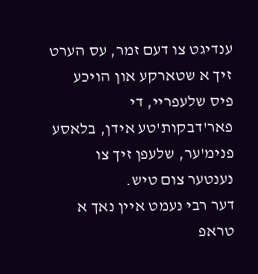ענדיגט צו דעם זמר, עס הערט זיך א שטארקע און הויכע פיס שלעפריי, די פאר'דבקות'טע אידן, בלאסע פנימ'ער, שלעפן זיך צו נענטער צום טיש.
דער רבי נעמט איין נאך א טראפ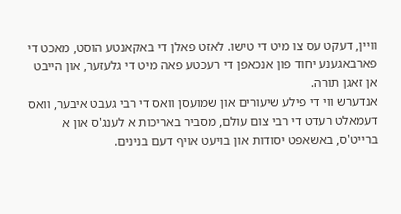וויין, דעקט עס צו מיט די טישו. לאזט פאלן די באקאנטע הוסט, מאכט די פארבאגענע יחוד פון אנכאפן די רעכטע פאה מיט די גלעזער, און הייבט אן זאגן תורה.
אנדערש ווי די פילע שיעורים און שמועסן וואס די רבי געבט איבער, וואס דעמאלט רעדט די רבי צום עולם, מסביר באריכות א לענג'ס און א ברייט'ס, באשאפט יסודות און בויעט אויף דעם בנינים.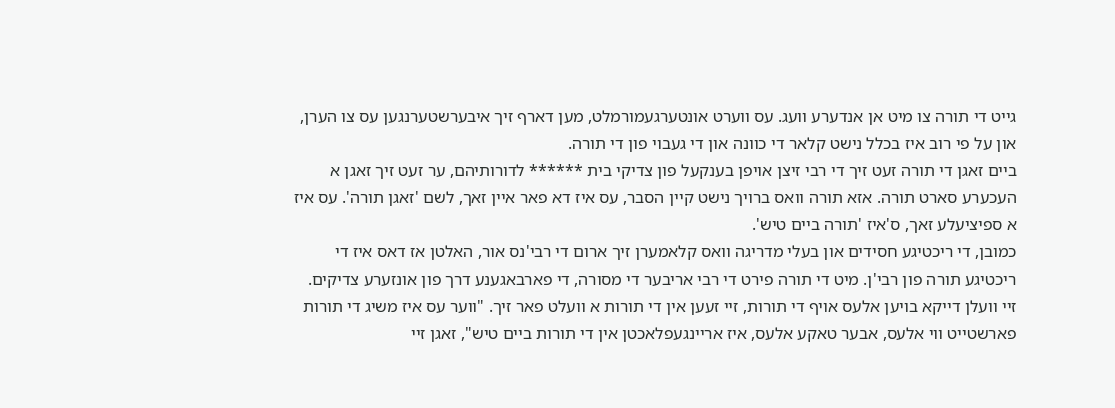גייט די תורה צו מיט אן אנדערע וועג. עס ווערט אונטערגעמורמלט, מען דארף זיך איבערשטערנגען עס צו הערן, און על פי רוב איז בכלל נישט קלאר די כוונה און די געבוי פון די תורה.
ביים זאגן די תורה זעט זיך די רבי זיצן אויפן בענקעל פון צדיקי בית ****** לדורותיהם, ער זעט זיך זאגן א העכערע סארט תורה. אזא תורה וואס ברויך נישט קיין הסבר, עס איז דא פאר איין זאך, לשם 'זאגן תורה'. עס איז א ספיציעלע זאך, ס'איז 'תורה ביים טיש'.
כמובן, די ריכטיגע חסידים און בעלי מדריגה וואס קלאמערן זיך ארום די רבי'נס אור, האלטן אז דאס איז די ריכטיגע תורה פון רבי'ן. מיט די תורה פירט די רבי אריבער די מסורה, די פארבאגענע דרך פון אונזערע צדיקים.
זיי וועלן דייקא בויען אלעס אויף די תורות, זיי זעען אין די תורות א וועלט פאר זיך. "ווער עס איז משיג די תורות פארשטייט ווי אלעס, אבער טאקע אלעס, איז אריינגעפלאכטן אין די תורות ביים טיש", זאגן זיי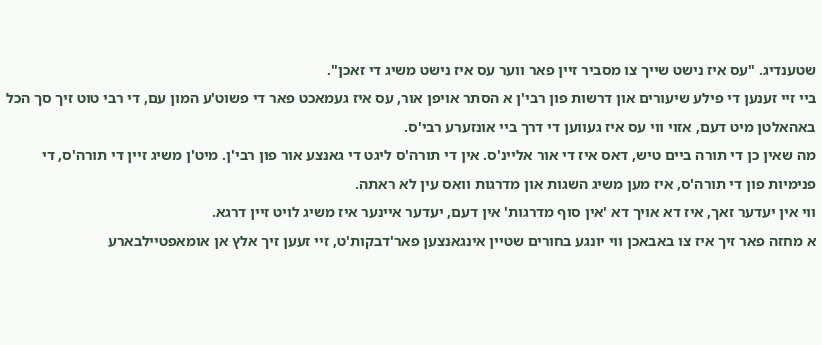שטענדיג. "עס איז נישט שייך צו מסביר זיין פאר ווער עס איז נישט משיג די זאכן".
ביי זיי זענען די פילע שיעורים און דרשות פון רבי'ן א הסתר אויפן אור, עס איז געמאכט פאר די פשוט'ע המון עם, די רבי טוט זיך סך הכל באהאלטן מיט דעם, אזוי ווי עס איז געווען די דרך ביי אונזערע רבי'ס.
מה שאין כן די תורה ביים טיש, דאס איז די אור אליינ'ס. אין די תורה'ס ליגט די גאנצע אור פון רבי'ן. מיט'ן משיג זיין די תורה'ס, די פנימיות פון די תורה'ס, איז מען משיג השגות און מדרגות וואס עין לא ראתה.
ווי אין יעדער זאך, איז דא אויך דא 'אין סוף מדרגות' אין דעם, יעדער איינער איז משיג לויט זיין דרגא.
א מחזה פאר זיך איז צו באבאכן ווי יונגע בחורים שטיין אינגאנצען פאר'דבקות'ט, זיי זעען זיך אלץ אן אומאפטיילבארע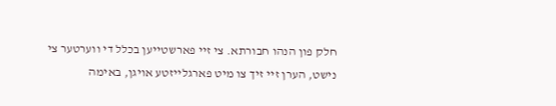חלק פון הנהו חבורתא. צי זיי פארשטייען בכלל די ווערטער צי נישט, הערן זיי זיך צו מיט פארגלייזטע אויגן, באימה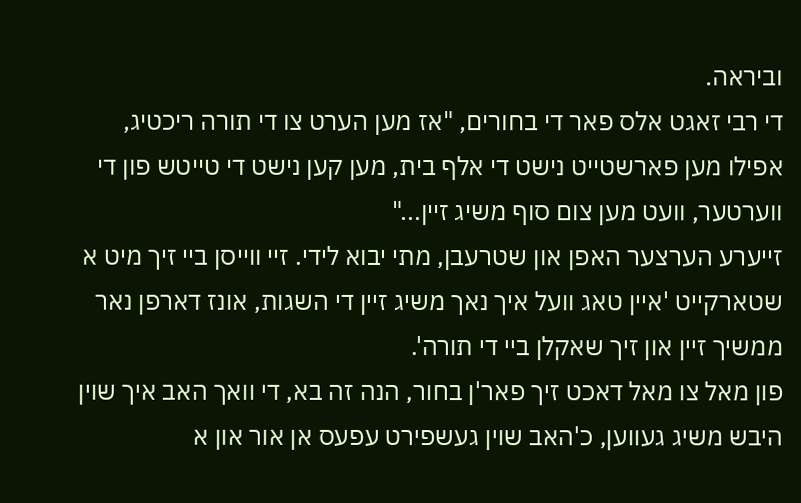וביראה.
די רבי זאגט אלס פאר די בחורים, "אז מען הערט צו די תורה ריכטיג, אפילו מען פארשטייט נישט די אלף בית, מען קען נישט די טייטש פון די ווערטער, וועט מען צום סוף משיג זיין..."
זייערע הערצער האפן און שטרעבן, מתי יבוא לידי. זיי ווייסן ביי זיך מיט א שטארקייט 'איין טאג וועל איך נאך משיג זיין די השגות, אונז דארפן נאר ממשיך זיין און זיך שאקלן ביי די תורה'.
פון מאל צו מאל דאכט זיך פאר'ן בחור, הנה זה בא, די וואך האב איך שוין היבש משיג געווען, כ'האב שוין געשפירט עפעס אן אור און א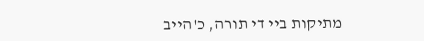מתיקות ביי די תורה, כ'הייב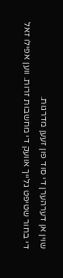שוין אן דערהערן די סוד פון זעען מדרגות.
די בחור שטיפט גלייך אוועק די מחשבות זרות. ווען אפילו זאל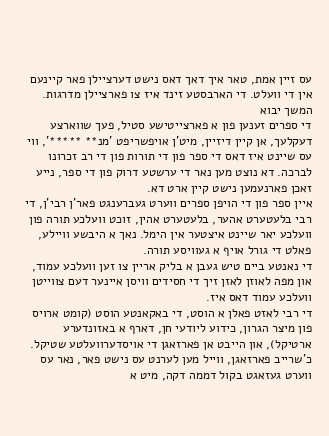עס זיין אמת, טאר איך דאך דאס נישט דערציילן פאר קיינעם אין די וועלט. די הארבסטע זינד איז צו פארציילן מדרגות.
המשך יבוא
די ספרים זענען פון א פארצייטישע סטיל, פעך שווארצע דעקלעך, אן קיין דיזיין, מיט'ן אויפשריפט 'מנ** *****', ווי עס שיינט איז דאס די ספר פון די תורות פון די רב זכרונו לברכה. דא נוצט מען נאר די ערשטע דרוק פון די ספר, נייע זאכן פארנעמען נישט קיין ארט דא.
איין ספר פון די הויפן ספרים ווערט געברענגט פאר'ן רבי'ן, די רבי בלעטערט אהער, בלעטערט אהין, זוכט וועלכע תורה פון וועלכע יאר שיינט איצטער אין הימל. נאך א היבשע וויילע, פאלט די גורל אויף א געוויסע תורה.
די נאנטע ביים טיש געבן א בליק אריין צו זען וועלכע עמוד, און מפה לאוזן לאזן זיך די חסידים וויסן איינער דעם צווייטן וועלכע עמוד דאס איז.
די רבי לאזט פאלן א הוסט, די באקאנטע הוסט (קומט ארויס פון מיצר הגרון, כידוע ליודעי חן, דארף א באזונדערע ארטיקל), און הייבט אן פארזאגן די אויסדערוועלטע שטיקל.
כ'שרייב פארזאגן, ווייל מען לערנט עס נישט פאר, נאר עס ווערט געזאגט בקול דממה דקה, מיט א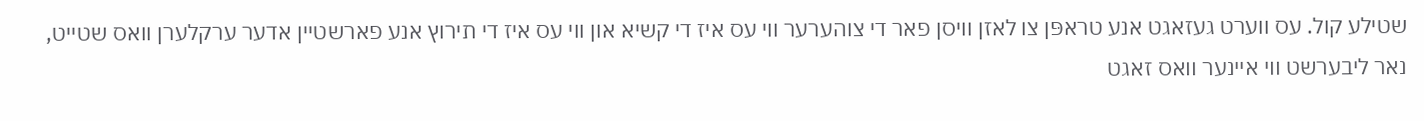שטילע קול. עס ווערט געזאגט אנע טראפּן צו לאזן וויסן פאר די צוהערער ווי עס איז די קשיא און ווי עס איז די תירוץ אנע פארשטיין אדער ערקלערן וואס שטייט, נאר ליבערשט ווי איינער וואס זאגט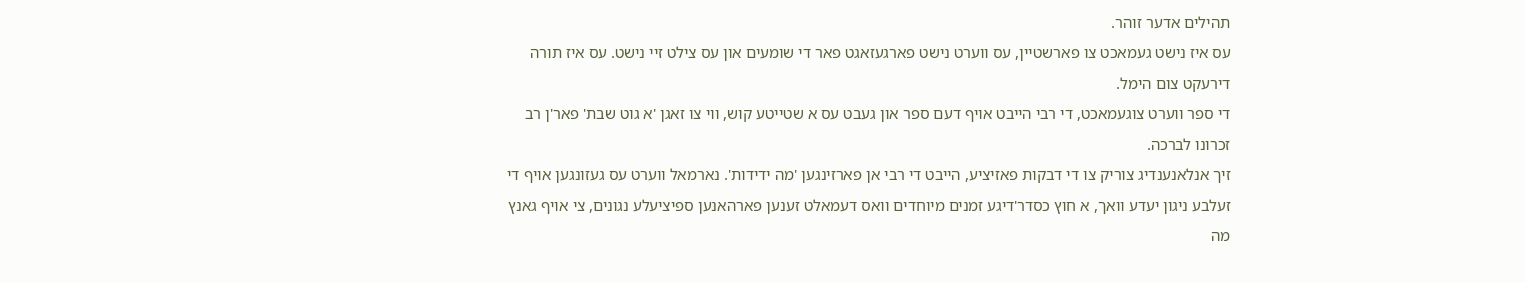תהילים אדער זוהר.
עס איז נישט געמאכט צו פארשטיין, עס ווערט נישט פארגעזאגט פאר די שומעים און עס צילט זיי נישט. עס איז תורה דירעקט צום הימל.
די ספר ווערט צוגעמאכט, די רבי הייבט אויף דעם ספר און געבט עס א שטייטע קוש, ווי צו זאגן 'א גוט שבת' פאר'ן רב זכרונו לברכה.
זיך אנלאנענדיג צוריק צו די דבקות פאזיציע, הייבט די רבי אן פארזינגען 'מה ידידות'. נארמאל ווערט עס געזונגען אויף די זעלבע ניגון יעדע וואך, א חוץ כסדר'דיגע זמנים מיוחדים וואס דעמאלט זענען פארהאנען ספיציעלע נגונים, צי אויף גאנץ מה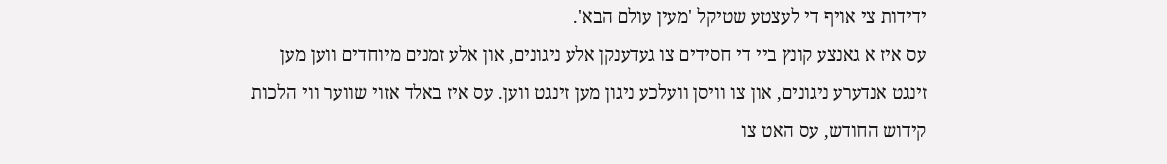ידידות צי אויף די לעצטע שטיקל 'מעין עולם הבא'.
עס איז א גאנצע קונץ ביי די חסידים צו געדענקן אלע ניגונים, און אלע זמנים מיוחדים ווען מען זינגט אנדערע ניגונים, און צו וויסן וועלכע ניגון מען זינגט ווען. עס איז באלד אזוי שווער ווי הלכות קידוש החודש, עס האט צו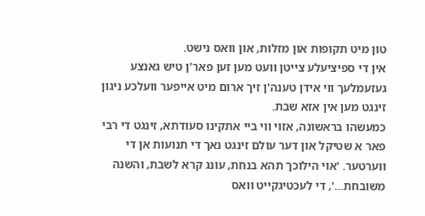טון מיט תקופות און מזלות, און וואס נישט.
אין די ספיציעלע צייטן וועט מען זען פאר'ן טיש גאנצע געזעמלעך ווי אידן טענה'ן זיך ארום מיט אייפער וועלכע ניגון זינגט מען אין אזא שבת.
כמעשהו בראשונה, אזוי ווי ביי אתקינו סעודתא, זינגט די רבי פאר א שטיקל און דער עולם זינגט נאך די תנועות אן די ווערטער. 'אוי הילוכך תהא בנחת, עונג קרא לשבת, והשנה משובחת...', די לעכטיגקייט וואס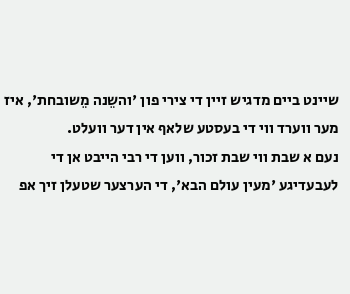שיינט ביים מדגיש זיין די צירי פון 'והשֵנה מֵשובחת', איז מער ווערד ווי די בעסטע שלאף אין דער וועלט.
נעם א שבת ווי שבת זכור, ווען די רבי הייבט אן די לעבעדיגע 'מעין עולם הבא', די הערצער שטעלן זיך אפ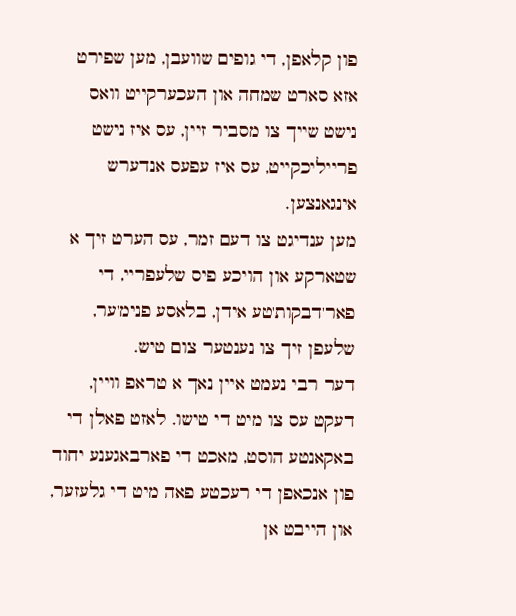פון קלאפן, די גופים שוועבן, מען שפירט אזא סארט שמחה און העכערקייט וואס נישט שייך צו מסביר זיין, עס איז נישט פרייליכקייט, עס איז עפעס אנדערש אינגאנצען.
מען ענדיגט צו דעם זמר, עס הערט זיך א שטארקע און הויכע פיס שלעפריי, די פאר'דבקות'טע אידן, בלאסע פנימ'ער, שלעפן זיך צו נענטער צום טיש.
דער רבי נעמט איין נאך א טראפ וויין, דעקט עס צו מיט די טישו. לאזט פאלן די באקאנטע הוסט, מאכט די פארבאגענע יחוד פון אנכאפן די רעכטע פאה מיט די גלעזער, און הייבט אן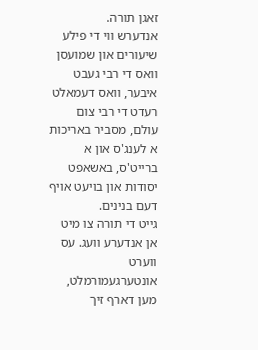זאגן תורה.
אנדערש ווי די פילע שיעורים און שמועסן וואס די רבי געבט איבער, וואס דעמאלט רעדט די רבי צום עולם, מסביר באריכות א לענג'ס און א ברייט'ס, באשאפט יסודות און בויעט אויף דעם בנינים.
גייט די תורה צו מיט אן אנדערע וועג. עס ווערט אונטערגעמורמלט, מען דארף זיך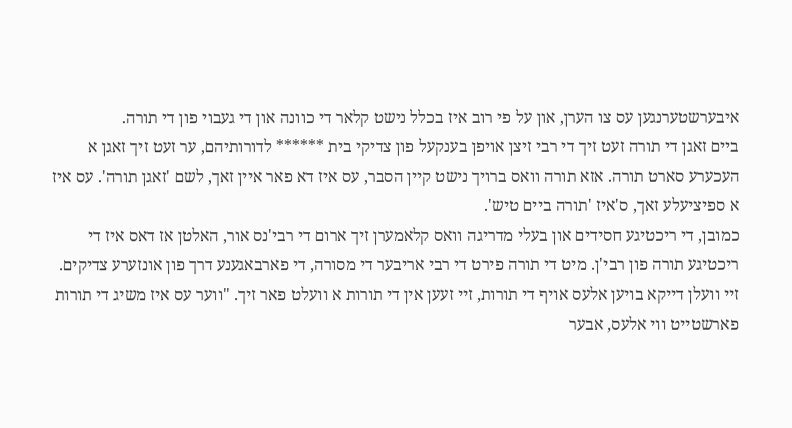איבערשטערנגען עס צו הערן, און על פי רוב איז בכלל נישט קלאר די כוונה און די געבוי פון די תורה.
ביים זאגן די תורה זעט זיך די רבי זיצן אויפן בענקעל פון צדיקי בית ****** לדורותיהם, ער זעט זיך זאגן א העכערע סארט תורה. אזא תורה וואס ברויך נישט קיין הסבר, עס איז דא פאר איין זאך, לשם 'זאגן תורה'. עס איז א ספיציעלע זאך, ס'איז 'תורה ביים טיש'.
כמובן, די ריכטיגע חסידים און בעלי מדריגה וואס קלאמערן זיך ארום די רבי'נס אור, האלטן אז דאס איז די ריכטיגע תורה פון רבי'ן. מיט די תורה פירט די רבי אריבער די מסורה, די פארבאגענע דרך פון אונזערע צדיקים.
זיי וועלן דייקא בויען אלעס אויף די תורות, זיי זעען אין די תורות א וועלט פאר זיך. "ווער עס איז משיג די תורות פארשטייט ווי אלעס, אבער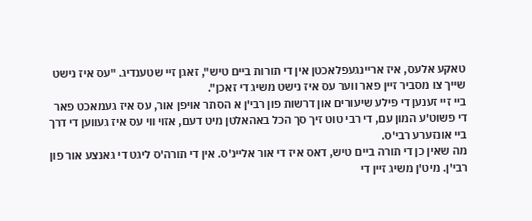טאקע אלעס, איז אריינגעפלאכטן אין די תורות ביים טיש", זאגן זיי שטענדיג. "עס איז נישט שייך צו מסביר זיין פאר ווער עס איז נישט משיג די זאכן".
ביי זיי זענען די פילע שיעורים און דרשות פון רבי'ן א הסתר אויפן אור, עס איז געמאכט פאר די פשוט'ע המון עם, די רבי טוט זיך סך הכל באהאלטן מיט דעם, אזוי ווי עס איז געווען די דרך ביי אונזערע רבי'ס.
מה שאין כן די תורה ביים טיש, דאס איז די אור אליינ'ס. אין די תורה'ס ליגט די גאנצע אור פון רבי'ן. מיט'ן משיג זיין די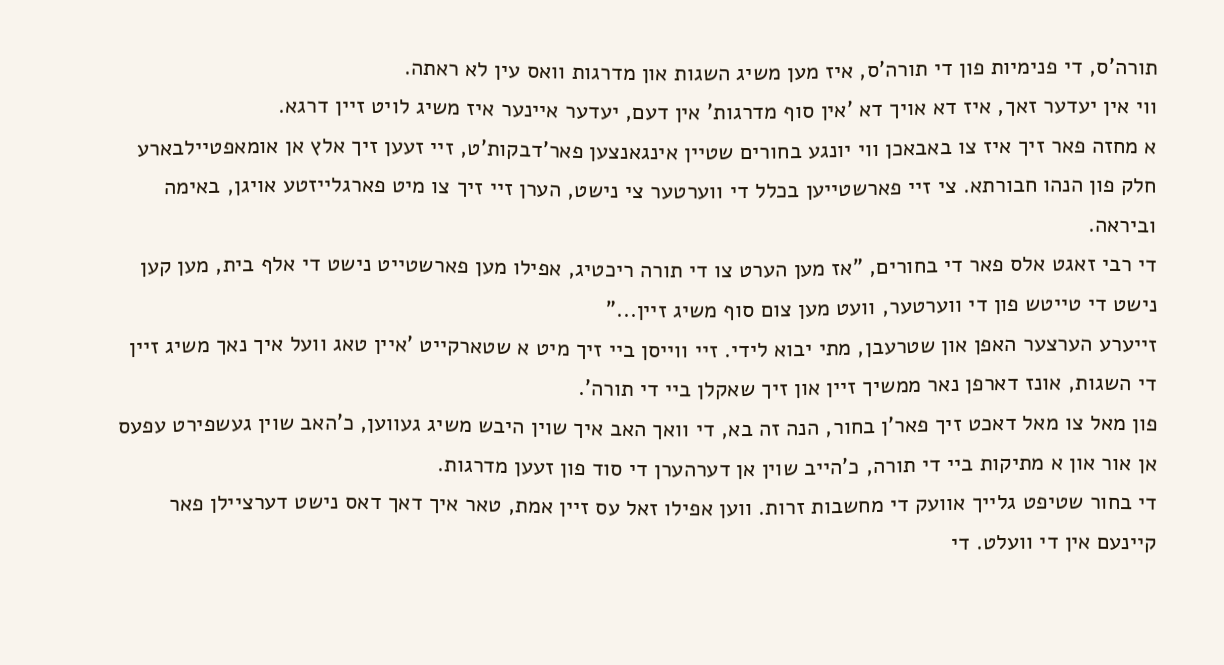תורה'ס, די פנימיות פון די תורה'ס, איז מען משיג השגות און מדרגות וואס עין לא ראתה.
ווי אין יעדער זאך, איז דא אויך דא 'אין סוף מדרגות' אין דעם, יעדער איינער איז משיג לויט זיין דרגא.
א מחזה פאר זיך איז צו באבאכן ווי יונגע בחורים שטיין אינגאנצען פאר'דבקות'ט, זיי זעען זיך אלץ אן אומאפטיילבארע חלק פון הנהו חבורתא. צי זיי פארשטייען בכלל די ווערטער צי נישט, הערן זיי זיך צו מיט פארגלייזטע אויגן, באימה וביראה.
די רבי זאגט אלס פאר די בחורים, "אז מען הערט צו די תורה ריכטיג, אפילו מען פארשטייט נישט די אלף בית, מען קען נישט די טייטש פון די ווערטער, וועט מען צום סוף משיג זיין..."
זייערע הערצער האפן און שטרעבן, מתי יבוא לידי. זיי ווייסן ביי זיך מיט א שטארקייט 'איין טאג וועל איך נאך משיג זיין די השגות, אונז דארפן נאר ממשיך זיין און זיך שאקלן ביי די תורה'.
פון מאל צו מאל דאכט זיך פאר'ן בחור, הנה זה בא, די וואך האב איך שוין היבש משיג געווען, כ'האב שוין געשפירט עפעס אן אור און א מתיקות ביי די תורה, כ'הייב שוין אן דערהערן די סוד פון זעען מדרגות.
די בחור שטיפט גלייך אוועק די מחשבות זרות. ווען אפילו זאל עס זיין אמת, טאר איך דאך דאס נישט דערציילן פאר קיינעם אין די וועלט. די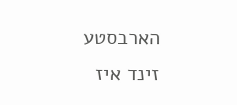הארבסטע זינד איז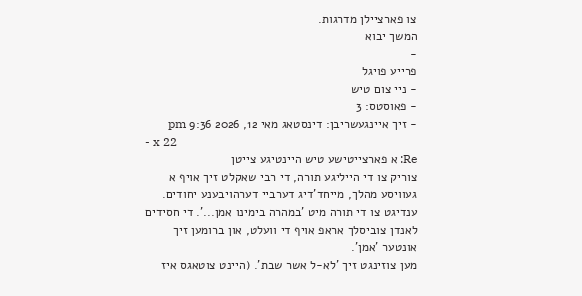צו פארציילן מדרגות.
המשך יבוא
-
פרייע פויגל
- ניי צום טיש
- פאוסטס: 3
- זיך איינגעשריבן: דינסטאג מאי 12, 2026 9:36 pm
- x 22
Re: א פארצייטישע טיש היינטיגע צייטן
צוריק צו די הייליגע תורה, די רבי שאקלט זיך אויף א געוויסע מהלך, מייחד'דיג דערביי דערהויבענע יחודים. ענדיגט צו די תורה מיט 'במהרה בימינו אמן...'. די חסידים לאנדן צוביסלך אראפ אויף די וועלט, און ברומען זיך אונטער 'אמן'.
מען צוזינגט זיך 'לא-ל אשר שבת'. (היינט צוטאגס איז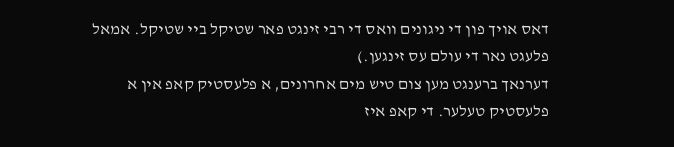דאס אויך פון די ניגונים וואס די רבי זינגט פאר שטיקל ביי שטיקל. אמאל פלעגט נאר די עולם עס זינגען.)
דערנאך ברענגט מען צום טיש מים אחרונים, א פלעסטיק קאפ אין א פלעסטיק טעלער. די קאפ איז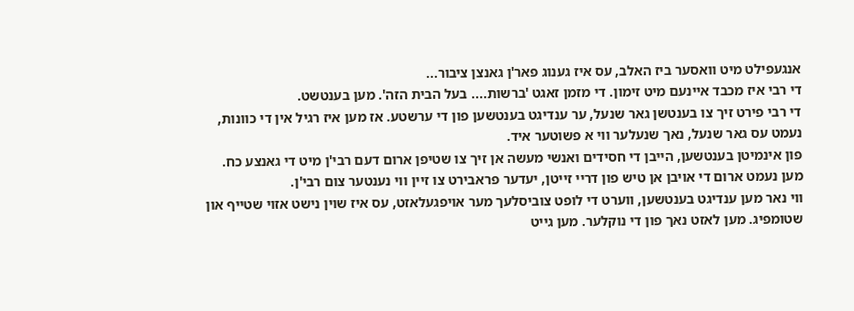אנגעפילט מיט וואסער ביז האלב, עס איז גענוג פאר'ן גאנצן ציבור...
די רבי איז מכבד איינעם מיט זימון. די מזמן זאגט 'ברשות.... בעל הבית הזה'. מען בענטשט.
די רבי פירט זיך צו בענטשן גאר שנעל, ער ענדיגט בענטשען פון די ערשטע. אז מען איז רגיל אין די כוונות, נעמט עס גאר שנעל, נאך שנעלער ווי א פשוטער איד.
פון אינמיטן בענטשען, הייבן די חסידים ואנשי מעשה אן זיך צו שטיפן ארום דעם רבי'ן מיט די גאנצע כח. מען נעמט ארום די אויבן אן טיש פון דריי זייטן, יעדער פראבירט צו זיין ווי נענטער צום רבי'ן.
ווי נאר מען ענדיגט בענטשען, ווערט די לופט צוביסלעך מער אויפגעלאזט, עס איז שוין נישט אזוי שטייף און שטומפיג. מען לאזט נאך פון די נוקלער. מען גייט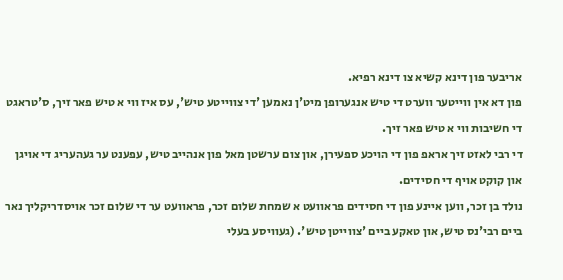אריבער פון דינא קשיא צו דינא רפיא.
פון דא אין ווייטער ווערט די טיש אנגערופן מיט'ן נאמען 'די צווייטע טיש', עס איז ווי א טיש פאר זיך, ס'טראגט די חשיבות ווי א טיש פאר זיך.
די רבי לאזט זיך אראפ פון די הויכע ספעירן, און צום ערשטן מאל פון אנהייב טיש, עפענט ער געהעריג די אויגן און קוקט אויף די חסידים.
נולד בן זכר, ווען איינע פון די חסידים פראוועט א שמחת שלום זכר, פראוועט ער די שלום זכר אויסדריקליך נאר ביים רבי'נס טיש, און טאקע ביים 'צווייטן טיש'. (געוויסע בעלי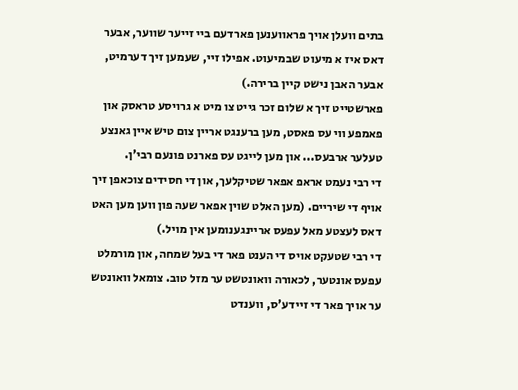בתים וועלן אויך פראווענען פארדעם ביי זייער שווער, אבער דאס איז א מיעוט שבמיעוט. אפילו זיי, שעמען זיך דערמיט, אבער האבן נישט קיין ברירה.)
פארשטייט זיך א שלום זכר גייט צו מיט א גרויסע טראסק און פאמפע ווי עס פאסט, מען ברענגט אריין צום טיש איין גאנצע טעלער ארבעס... און מען לייגט עס פארנט פונעם רבי'ן.
די רבי נעמט אראפ אפאר שטיקלעך, און די חסידים צוכאפן זיך אויף די שיריים. (מען האלט שוין אפאר שעה פון ווען מען האט דאס לעצטע מאל עפעס אריינגענומען אין מויל.)
די רבי שטעקט אויס די הענט פאר די בעל שמחה, און מורמלט עפעס אונטער, לכאורה וואונטשט ער מזל טוב. צומאל וואונטש ער אויך פאר די זיידע'ס, ווענדט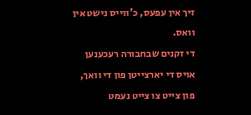זיך אין עפעס, כ'ווייס נישט אין וואס.
די זקנים שבחבורה רעכענען אויס די יארצייטן פון די וואך, פון צייט צו צייט נעמט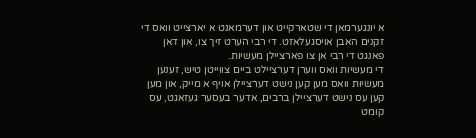א יונגערמאן די שטארקייט און דערמאנט א יארצייט וואס די זקנים האבן אויסגעלאזט. די רבי הערט זיך צו, און דאן פאנגט די רבי אן צו פארציילן מעשיות.
די מעשיות וואס ווערן דערציילט ביים צווייטן טיש, זענען מעשיות וואס מען קען נישט דערציילן אויף א מייק, און מען קען עס נישט דערציילן ברבים, אדער בעסער געזאגט, עס קומט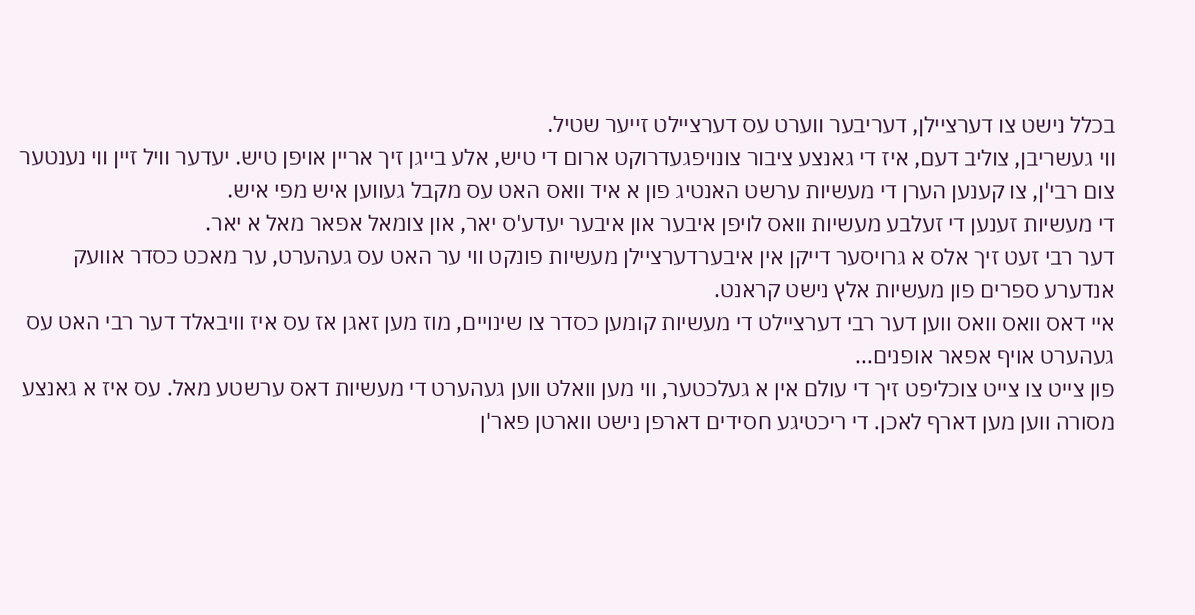בכלל נישט צו דערציילן, דעריבער ווערט עס דערציילט זייער שטיל.
ווי געשריבן, צוליב דעם, איז די גאנצע ציבור צונויפגעדרוקט ארום די טיש, אלע בייגן זיך אריין אויפן טיש. יעדער וויל זיין ווי נענטער צום רבי'ן, צו קענען הערן די מעשיות ערשט האנטיג פון א איד וואס האט עס מקבל געווען איש מפי איש.
די מעשיות זענען די זעלבע מעשיות וואס לויפן איבער און איבער יעדע'ס יאר, און צומאל אפאר מאל א יאר.
דער רבי זעט זיך אלס א גרויסער דייקן אין איבערדערציילן מעשיות פונקט ווי ער האט עס געהערט, ער מאכט כסדר אוועק אנדערע ספרים פון מעשיות אלץ נישט קראנט.
איי דאס וואס וואס ווען דער רבי דערציילט די מעשיות קומען כסדר צו שינויים, מוז מען זאגן אז עס איז וויבאלד דער רבי האט עס געהערט אויף אפאר אופנים...
פון צייט צו צייט צוכליפט זיך די עולם אין א געלכטער, ווי מען וואלט ווען געהערט די מעשיות דאס ערשטע מאל. עס איז א גאנצע מסורה ווען מען דארף לאכן. די ריכטיגע חסידים דארפן נישט ווארטן פאר'ן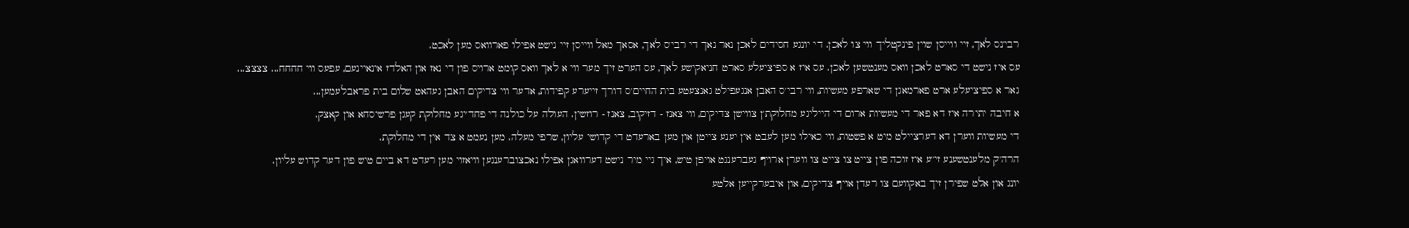רבי'נס לאך, זיי ווייסן שוין פינקטליך ווי צו לאכן. די יונגע חסידים לאכן נאר נאך די רבי'ס לאך, אסאך מאל ווייסן זיי נישט אפילו פארוואס מען לאכט.
עס איז נישט די סארט לאכן וואס מענטשען לאכן. עס איז א ספיציעלע סארט חניאקישע לאך, עס הערט זיך מער ווי א לאך וואס קומט ארויס פון די נאז און האלדז אינאיינעם, עפעס ווי חחחח... צצצצ...
גאר א ספיציעלע ארט פארמאגן די שארפע מעשיות, ווי רבי'ס האבן אנגעפילט גאנצעטע בית החיים'ס דורך זייערע קפידות, אדער ווי צדיקים האבן געהאט שלום בית פראבלעמען...
א חיבה יתירה איז דא פאר די מעשיות ארום די הייליגע מחלוקת'ן צווישן צדיקים, ווי צאנז - דזיקוב, צאנז - רוזשין. העולה על כולנה די פחד'יגע מחלוקת קעגן פרשיסחא און קאצק.
די מעשיות ווערן דא דערציילט מיט א פשטות, ווי כאילו מען לעבט אין יענע צייטן און מען בארעדט די קדושי עליון, שרפי מעלה. מען נעמט א צד אין די מחלוקת.
הרה"ק מלענטשענע זי"ע איז זוכה פון צייט צו צייט צו ווערן ארויף געברענגט אויפן טיש, איך גיי מיר נישט דערוואגן אפילו נאכצוברענגען וויאזוי מען רעדט דא ביים טיש פון דער קדוש עליון.
יונג און אלט שפירן זיך באקוועם צו רעדן אויף צדיקים, און איבערקייען אלטע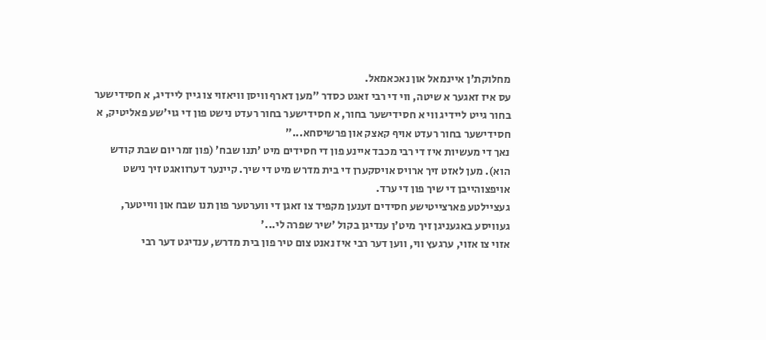מחלוקת'ן איינמאל און נאכאמאל.
עס איז זאגער א שיטה, ווי די רבי זאגט כסדר "מען דארף וויסן וויאזוי צו גיין ליידיג, א חסידישער בחור גייט ליידיג ווי א חסידישער בחור, א חסידישער בחור רעדט נישט פון די גוי'שע פאליטיק, א חסידישער בחור רעדט אויף קאצק און פרשיסחא..."
נאך די מעשיות איז די רבי מכבד איינע פון די חסידים מיט 'תנו שבח' (פון זמר יום שבת קודש הוא). מען לאזט זיך ארויס אויסקערן די בית מדרש מיט די שיך. קיינער דערוואגט זיך נישט אויפצוהייבן די שיך פון די ערד.
געציילטע פארצייטישע חסידים זענען מקפיד צו זאגן די ווערטער פון תנו שבח און ווייטער, געוויסע באגעניגן זיך מיט'ן ענדיגן בקול 'שיר שפרה לי...'
אזוי צו אזוי, ערגעץ ווי, ווען דער רבי איז נאנט צום טיר פון בית מדרש, ענדיגט דער רבי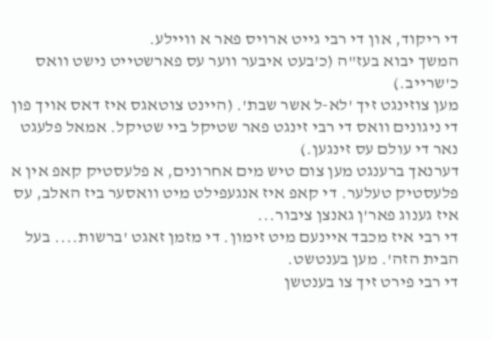די ריקוד, און די רבי גייט ארויס פאר א וויילע.
המשך יבוא בעז"ה (כ'בעט איבער ווער עס פארשטייט נישט וואס כ'שרייב.)
מען צוזינגט זיך 'לא-ל אשר שבת'. (היינט צוטאגס איז דאס אויך פון די ניגונים וואס די רבי זינגט פאר שטיקל ביי שטיקל. אמאל פלעגט נאר די עולם עס זינגען.)
דערנאך ברענגט מען צום טיש מים אחרונים, א פלעסטיק קאפ אין א פלעסטיק טעלער. די קאפ איז אנגעפילט מיט וואסער ביז האלב, עס איז גענוג פאר'ן גאנצן ציבור...
די רבי איז מכבד איינעם מיט זימון. די מזמן זאגט 'ברשות.... בעל הבית הזה'. מען בענטשט.
די רבי פירט זיך צו בענטשן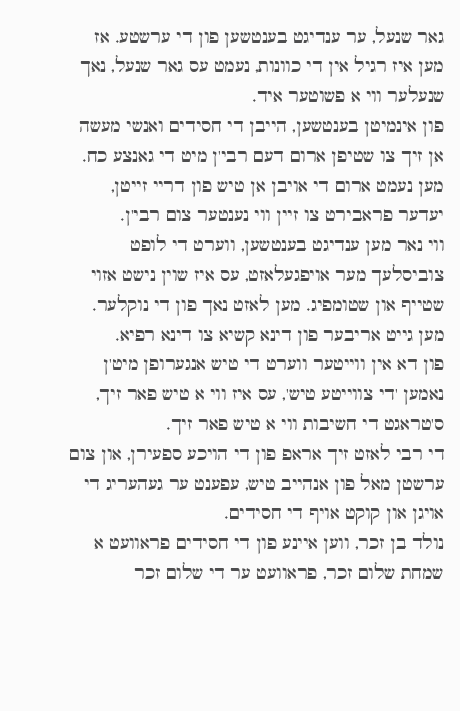גאר שנעל, ער ענדיגט בענטשען פון די ערשטע. אז מען איז רגיל אין די כוונות, נעמט עס גאר שנעל, נאך שנעלער ווי א פשוטער איד.
פון אינמיטן בענטשען, הייבן די חסידים ואנשי מעשה אן זיך צו שטיפן ארום דעם רבי'ן מיט די גאנצע כח. מען נעמט ארום די אויבן אן טיש פון דריי זייטן, יעדער פראבירט צו זיין ווי נענטער צום רבי'ן.
ווי נאר מען ענדיגט בענטשען, ווערט די לופט צוביסלעך מער אויפגעלאזט, עס איז שוין נישט אזוי שטייף און שטומפיג. מען לאזט נאך פון די נוקלער. מען גייט אריבער פון דינא קשיא צו דינא רפיא.
פון דא אין ווייטער ווערט די טיש אנגערופן מיט'ן נאמען 'די צווייטע טיש', עס איז ווי א טיש פאר זיך, ס'טראגט די חשיבות ווי א טיש פאר זיך.
די רבי לאזט זיך אראפ פון די הויכע ספעירן, און צום ערשטן מאל פון אנהייב טיש, עפענט ער געהעריג די אויגן און קוקט אויף די חסידים.
נולד בן זכר, ווען איינע פון די חסידים פראוועט א שמחת שלום זכר, פראוועט ער די שלום זכר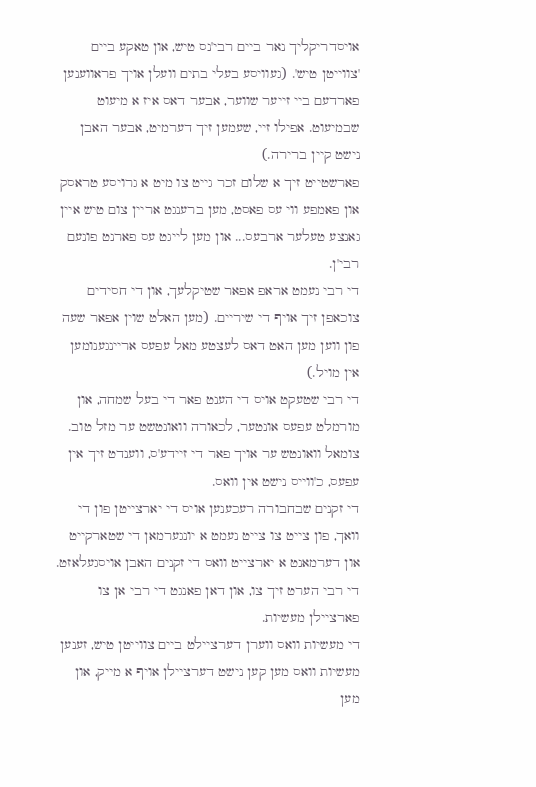אויסדריקליך נאר ביים רבי'נס טיש, און טאקע ביים 'צווייטן טיש'. (געוויסע בעלי בתים וועלן אויך פראווענען פארדעם ביי זייער שווער, אבער דאס איז א מיעוט שבמיעוט. אפילו זיי, שעמען זיך דערמיט, אבער האבן נישט קיין ברירה.)
פארשטייט זיך א שלום זכר גייט צו מיט א גרויסע טראסק און פאמפע ווי עס פאסט, מען ברענגט אריין צום טיש איין גאנצע טעלער ארבעס... און מען לייגט עס פארנט פונעם רבי'ן.
די רבי נעמט אראפ אפאר שטיקלעך, און די חסידים צוכאפן זיך אויף די שיריים. (מען האלט שוין אפאר שעה פון ווען מען האט דאס לעצטע מאל עפעס אריינגענומען אין מויל.)
די רבי שטעקט אויס די הענט פאר די בעל שמחה, און מורמלט עפעס אונטער, לכאורה וואונטשט ער מזל טוב. צומאל וואונטש ער אויך פאר די זיידע'ס, ווענדט זיך אין עפעס, כ'ווייס נישט אין וואס.
די זקנים שבחבורה רעכענען אויס די יארצייטן פון די וואך, פון צייט צו צייט נעמט א יונגערמאן די שטארקייט און דערמאנט א יארצייט וואס די זקנים האבן אויסגעלאזט. די רבי הערט זיך צו, און דאן פאנגט די רבי אן צו פארציילן מעשיות.
די מעשיות וואס ווערן דערציילט ביים צווייטן טיש, זענען מעשיות וואס מען קען נישט דערציילן אויף א מייק, און מען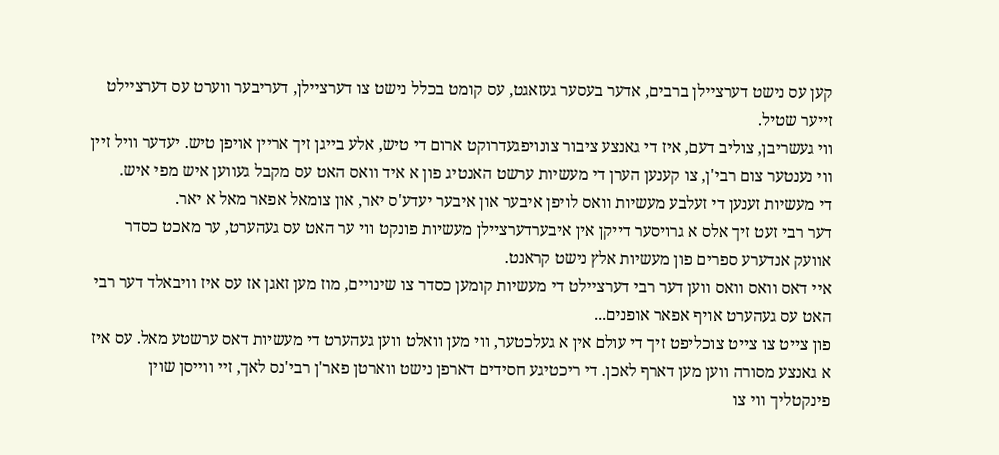קען עס נישט דערציילן ברבים, אדער בעסער געזאגט, עס קומט בכלל נישט צו דערציילן, דעריבער ווערט עס דערציילט זייער שטיל.
ווי געשריבן, צוליב דעם, איז די גאנצע ציבור צונויפגעדרוקט ארום די טיש, אלע בייגן זיך אריין אויפן טיש. יעדער וויל זיין ווי נענטער צום רבי'ן, צו קענען הערן די מעשיות ערשט האנטיג פון א איד וואס האט עס מקבל געווען איש מפי איש.
די מעשיות זענען די זעלבע מעשיות וואס לויפן איבער און איבער יעדע'ס יאר, און צומאל אפאר מאל א יאר.
דער רבי זעט זיך אלס א גרויסער דייקן אין איבערדערציילן מעשיות פונקט ווי ער האט עס געהערט, ער מאכט כסדר אוועק אנדערע ספרים פון מעשיות אלץ נישט קראנט.
איי דאס וואס וואס ווען דער רבי דערציילט די מעשיות קומען כסדר צו שינויים, מוז מען זאגן אז עס איז וויבאלד דער רבי האט עס געהערט אויף אפאר אופנים...
פון צייט צו צייט צוכליפט זיך די עולם אין א געלכטער, ווי מען וואלט ווען געהערט די מעשיות דאס ערשטע מאל. עס איז א גאנצע מסורה ווען מען דארף לאכן. די ריכטיגע חסידים דארפן נישט ווארטן פאר'ן רבי'נס לאך, זיי ווייסן שוין פינקטליך ווי צו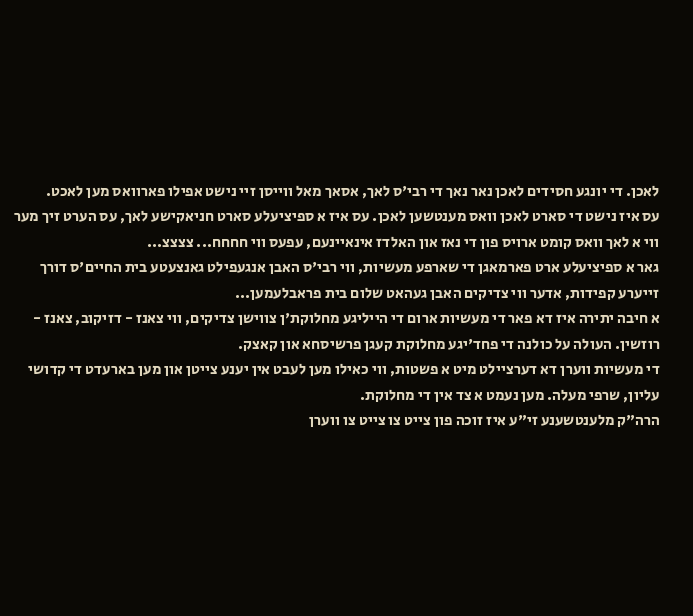לאכן. די יונגע חסידים לאכן נאר נאך די רבי'ס לאך, אסאך מאל ווייסן זיי נישט אפילו פארוואס מען לאכט.
עס איז נישט די סארט לאכן וואס מענטשען לאכן. עס איז א ספיציעלע סארט חניאקישע לאך, עס הערט זיך מער ווי א לאך וואס קומט ארויס פון די נאז און האלדז אינאיינעם, עפעס ווי חחחח... צצצצ...
גאר א ספיציעלע ארט פארמאגן די שארפע מעשיות, ווי רבי'ס האבן אנגעפילט גאנצעטע בית החיים'ס דורך זייערע קפידות, אדער ווי צדיקים האבן געהאט שלום בית פראבלעמען...
א חיבה יתירה איז דא פאר די מעשיות ארום די הייליגע מחלוקת'ן צווישן צדיקים, ווי צאנז - דזיקוב, צאנז - רוזשין. העולה על כולנה די פחד'יגע מחלוקת קעגן פרשיסחא און קאצק.
די מעשיות ווערן דא דערציילט מיט א פשטות, ווי כאילו מען לעבט אין יענע צייטן און מען בארעדט די קדושי עליון, שרפי מעלה. מען נעמט א צד אין די מחלוקת.
הרה"ק מלענטשענע זי"ע איז זוכה פון צייט צו צייט צו ווערן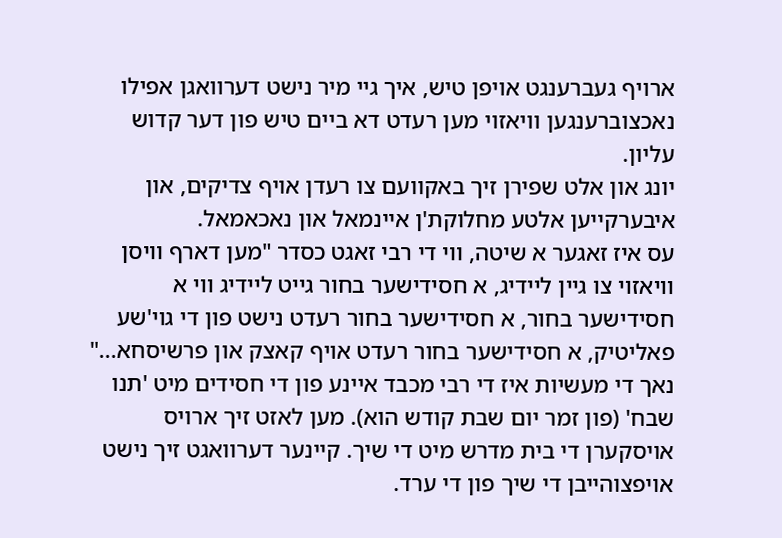ארויף געברענגט אויפן טיש, איך גיי מיר נישט דערוואגן אפילו נאכצוברענגען וויאזוי מען רעדט דא ביים טיש פון דער קדוש עליון.
יונג און אלט שפירן זיך באקוועם צו רעדן אויף צדיקים, און איבערקייען אלטע מחלוקת'ן איינמאל און נאכאמאל.
עס איז זאגער א שיטה, ווי די רבי זאגט כסדר "מען דארף וויסן וויאזוי צו גיין ליידיג, א חסידישער בחור גייט ליידיג ווי א חסידישער בחור, א חסידישער בחור רעדט נישט פון די גוי'שע פאליטיק, א חסידישער בחור רעדט אויף קאצק און פרשיסחא..."
נאך די מעשיות איז די רבי מכבד איינע פון די חסידים מיט 'תנו שבח' (פון זמר יום שבת קודש הוא). מען לאזט זיך ארויס אויסקערן די בית מדרש מיט די שיך. קיינער דערוואגט זיך נישט אויפצוהייבן די שיך פון די ערד.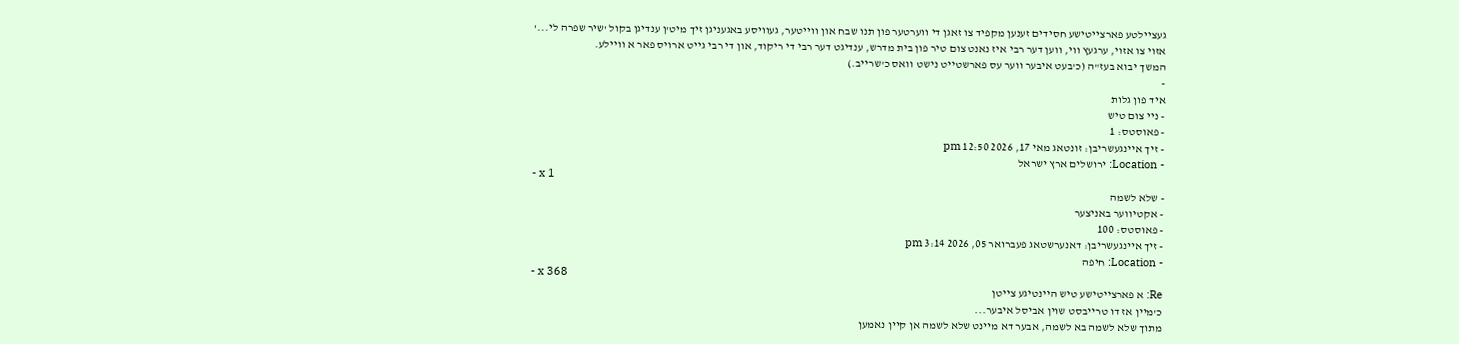געציילטע פארצייטישע חסידים זענען מקפיד צו זאגן די ווערטער פון תנו שבח און ווייטער, געוויסע באגעניגן זיך מיט'ן ענדיגן בקול 'שיר שפרה לי...'
אזוי צו אזוי, ערגעץ ווי, ווען דער רבי איז נאנט צום טיר פון בית מדרש, ענדיגט דער רבי די ריקוד, און די רבי גייט ארויס פאר א וויילע.
המשך יבוא בעז"ה (כ'בעט איבער ווער עס פארשטייט נישט וואס כ'שרייב.)
-
איד פון גלות
- ניי צום טיש
- פאוסטס: 1
- זיך איינגעשריבן: זונטאג מאי 17, 2026 12:50 pm
- Location: ירושלים ארץ ישראל
- x 1
- שלא לשמה
- אקטיווער באניצער
- פאוסטס: 100
- זיך איינגעשריבן: דאנערשטאג פעברואר 05, 2026 3:14 pm
- Location: חיפה
- x 368
Re: א פארצייטישע טיש היינטיגע צייטן
כ'מיין אז דו טרייבסט שוין אביסל איבער...
מתוך שלא לשמה בא לשמה, אבער דא מיינט שלא לשמה אן קיין נאמען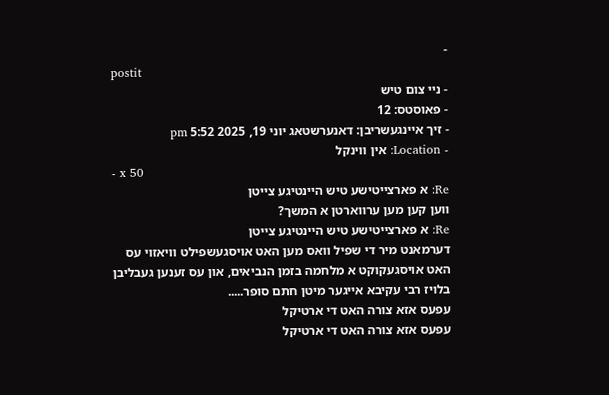-
postit
- ניי צום טיש
- פאוסטס: 12
- זיך איינגעשריבן: דאנערשטאג יוני 19, 2025 5:52 pm
- Location: אין ווינקל
- x 50
Re: א פארצייטישע טיש היינטיגע צייטן
ווען קען מען ערווארטן א המשך?
Re: א פארצייטישע טיש היינטיגע צייטן
דערמאנט מיר די שפיל וואס מען האט אויסגעשפילט וויאזוי עס האט אויסגעקוקט א מלחמה בזמן הנביאים, און עס זענען געבליבן בלויז רבי עקיבא אייגער מיטן חתם סופר.....
עפעס אזא צורה האט די ארטיקל
עפעס אזא צורה האט די ארטיקל